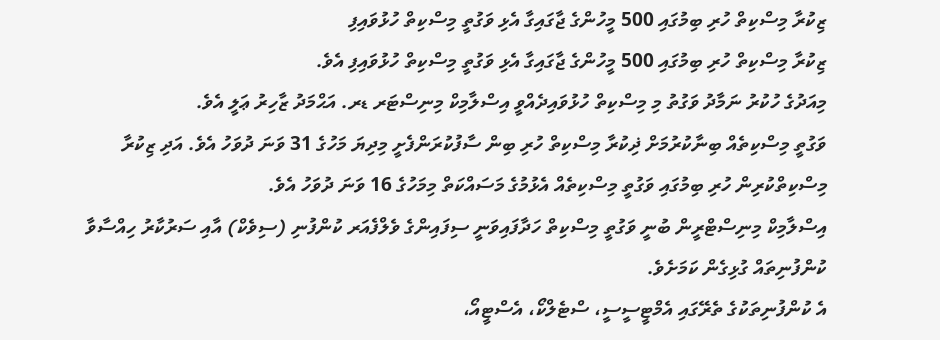ޒިކުރާ މިސްކިތް ހުރި ބިމުގައި 500 މީހުންގެ ޖާގައިގާ އެޅި ވަގުތީ މިސްކިތް ހުޅުވައިފި
ޒިކުރާ މިސްކިތް ހުރި ބިމުގައި 500 މީހުންގެ ޖާގައިގާ އެޅި ވަގުތީ މިސްކިތް ހުޅުވައިފި އެވެ.
މިއަދުގެ ހުކުރު ނަމާދު ވަގުތު މި މިސްކިތް ހުޅުވައިދެއްވީ އިސްލާމިކް މިނިސްޓަރ ޑރ. އަޙްމަދު ޒާހިރު ޢަލީ އެވެ.
ވަގުތީ މިސްކިތެއް ބިނާކުރުމަށް ޛިކުރާ މިސްކިތް ހުރި ބިން ސާފުކުރަންފެށީ މިދިޔަ މަހުގެ 31 ވަނަ ދުވަހު އެވެ. އަދި ޒިކުރާ މިސްކިތްކުރިން ހުރި ބިމުގައި ވަގުތީ މިސްކިތެއް އެޅުމުގެ މަސައްކަތް މިމަހުގެ 16 ވަނަ ދުވަހު އެވެ.
އިސްލާމިކް މިނިސްޓްރީން ބުނީ ވަގުތީ މިސްކިތް ހަދާފައިވަނީ ސިފައިންގެ ވެލްފެއަރ ކުންފުނި (ސިވެކް) އާއި ސަރުކާރު ހިއްސާވާ ކުންފުނިތައް ގުޅިގެން ކަމަށެވެ.
އެ ކުންފުނިތަކުގެ ތެރޭގައި އެމްޓީސީސީ، ސްޓެލްކޯ، އެސްޓީއޯ،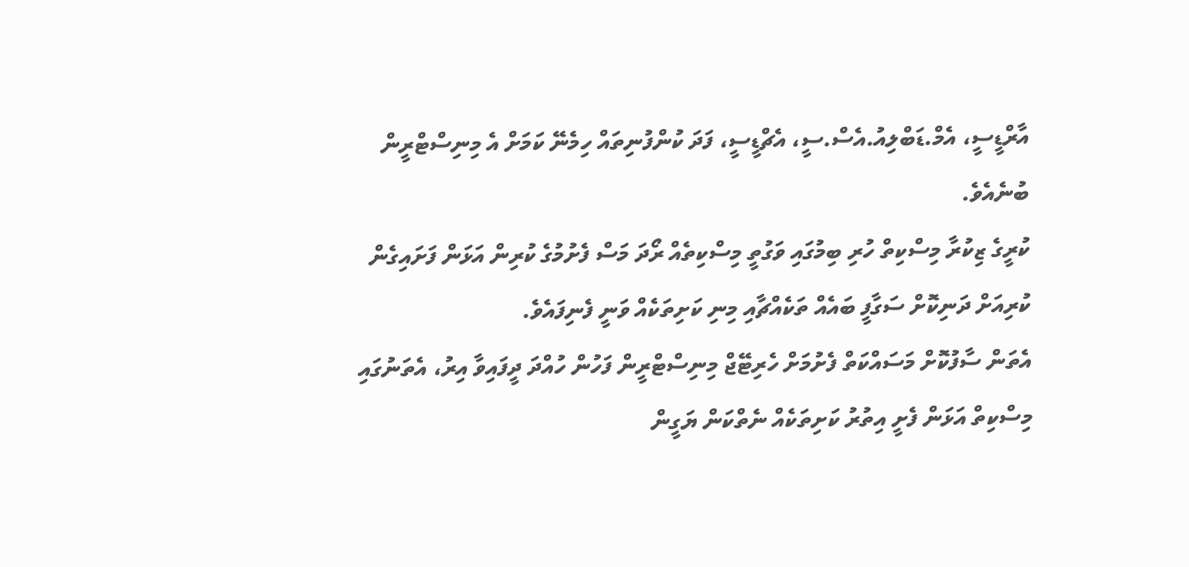އާރްޑީސީ، އެމް.ޑަބްލިއު.އެސް.ސީ، އެޗްޑީސީ، ފަދަ ކުންފުނިތައް ހިމެނޭ ކަމަށް އެ މިނިސްޓްރީން ބުނެއެވެ.
ކުރީގެ ޒިކުރާ މިސްކިތް ހުރި ބިމުގައި ވަގުތީ މިސްކިތެއް ރޯދަ މަސް ފެށުމުގެ ކުރިން އަޅަން ފަށައިގެން ކުރިއަށް ދަނިކޮށް ސަގާފީ ބައެއް ތަކެއްޗާއި މިނި ކަށިތަކެއް ވަނީ ފެނިފައެވެ.
އެތަން ސާފުކޮށް މަސައްކަތް ފެށުމަށް ހެރިޓޭޖް މިނިސްޓްރީން ފަހުން ހުއްދަ ދީފައިވާ އިރު، އެތަނުގައި މިސްކިތް އަޅަން ފެށީ އިތުރު ކަށިތަކެއް ނެތްކަން ޔަގީން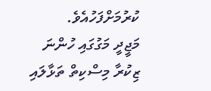ކުރުމަށްފަހުއެވެ.
މަޖީދީ މަގުގައި ހުންނަ ޒިކުރާ މިސްކިތް ތަޅާލައި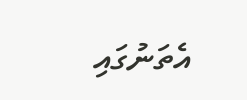އެތަނުގައި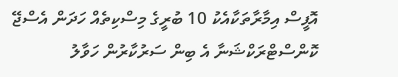އޮފީސް އިމާރާތަކާއެކު 10 ބުރީގެ މިސްކިތެއް ހަދަން އެސްޖޭ ކޮންސްޓްރަކްޝަނާ އެ ބިން ސަރުކާރުން ހަވާލު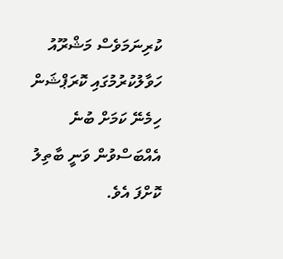ކުރިނަމަވެސް މަޝްރޫއު ހަވާލުކުރުމުގައި ކޮރަޕްޝަން ހިމެނޭ ކަމަށް ބުނެ އެއްބަސްވުން ވަނީ ބާތިލު ކޮށްފަ އެވެ.